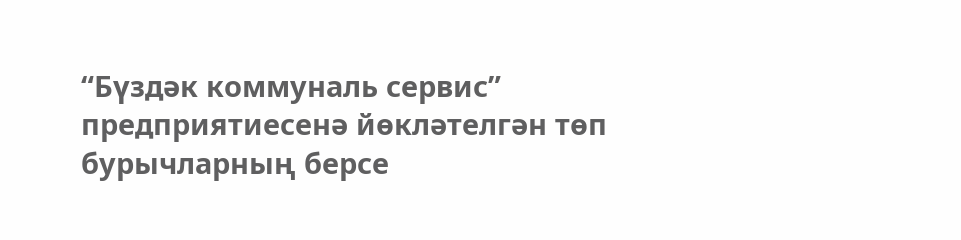“Бүздәк коммуналь сервис” предприятиесенә йөкләтелгән төп бурычларның берсе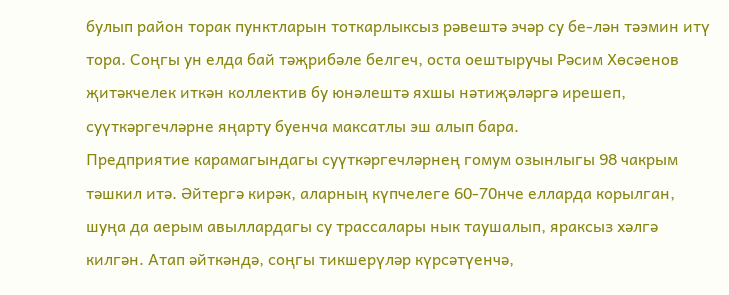булып район торак пунктларын тоткарлыксыз рәвештә эчәр су бе-лән тәэмин итү тора. Соңгы ун елда бай тәҗрибәле белгеч, оста оештыручы Рәсим Хөсәенов җитәкчелек иткән коллектив бу юнәлештә яхшы нәтиҗәләргә ирешеп, суүткәргечләрне яңарту буенча максатлы эш алып бара.
Предприятие карамагындагы суүткәргечләрнең гомум озынлыгы 98 чакрым тәшкил итә. Әйтергә кирәк, аларның күпчелеге 60-70нче елларда корылган, шуңа да аерым авыллардагы су трассалары нык таушалып, яраксыз хәлгә килгән. Атап әйткәндә, соңгы тикшерүләр күрсәтүенчә,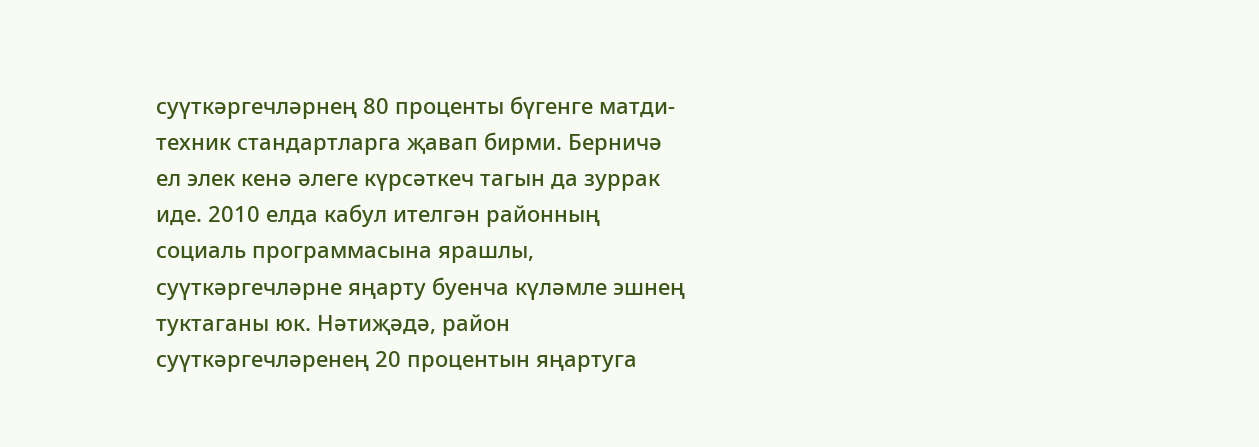суүткәргечләрнең 80 проценты бүгенге матди-техник стандартларга җавап бирми. Берничә ел элек кенә әлеге күрсәткеч тагын да зуррак иде. 2010 елда кабул ителгән районның социаль программасына ярашлы, суүткәргечләрне яңарту буенча күләмле эшнең туктаганы юк. Нәтиҗәдә, район суүткәргечләренең 20 процентын яңартуга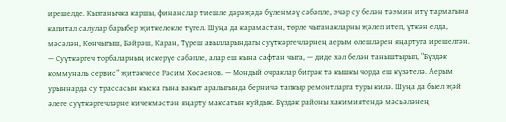ирешелде. Кызганычка каршы, финанслар тиешле дәрәҗәдә бүленмәү сәбәпле, эчәр су белән тәэмин итү тармагына капитал салулар барыбер җиткелекле түгел. Шуңа да карамастан, төрле чыганакларны җәлеп итеп, үткән елда, мәсәлән, Көнчыгыш, Бәйрәш, Каран, Түреш авылларындагы суүткәргечләрнең аерым өлешләрен яңартуга ирешелгән.
— Суүткәргеч торбаларның искерүе сәбәпле, алар еш кына сафтан чыга, — диде хәл белән таныштырып, “Бүздәк коммуналь сервис” җитәкчесе Рәсим Хөсәенов. — Мондый очраклар бигрәк тә кышкы чорда еш күзәтелә. Аерым урыннарда су трассасын кыска гына вакыт аралыгында берничә тапкыр ремонтларга туры килә. Шуңа да быел җәй әлеге суүткәргечләрне кичекмәстән яңарту максатын куйдык. Бүздәк районы хакимиятендә мәсьәләнең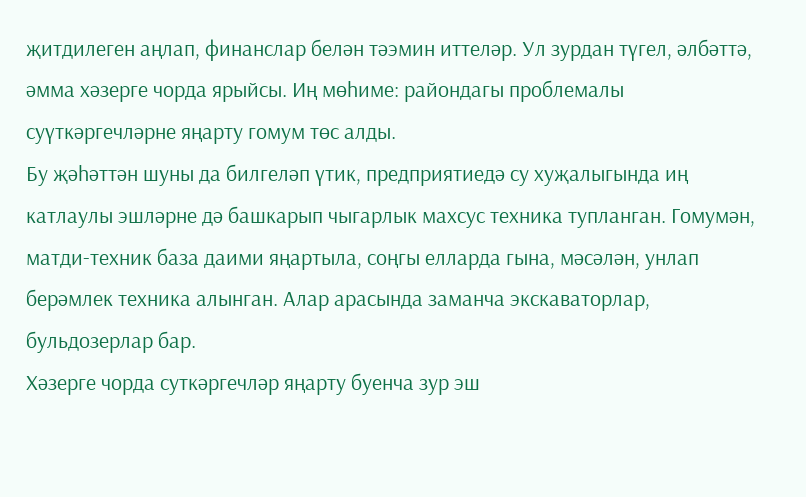җитдилеген аңлап, финанслар белән тәэмин иттеләр. Ул зурдан түгел, әлбәттә, әмма хәзерге чорда ярыйсы. Иң мөһиме: райондагы проблемалы суүткәргечләрне яңарту гомум төс алды.
Бу җәһәттән шуны да билгеләп үтик, предприятиедә су хуҗалыгында иң катлаулы эшләрне дә башкарып чыгарлык махсус техника тупланган. Гомумән, матди-техник база даими яңартыла, соңгы елларда гына, мәсәлән, унлап берәмлек техника алынган. Алар арасында заманча экскаваторлар, бульдозерлар бар.
Хәзерге чорда суткәргечләр яңарту буенча зур эш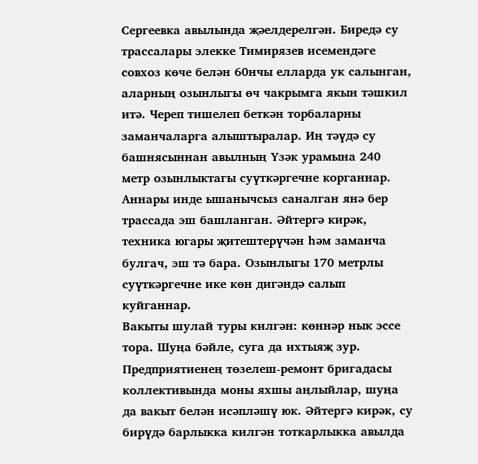Сергеевка авылында җәелдерелгән. Биредә су трассалары элекке Тимирязев исемендәге совхоз көче белән 60нчы елларда ук салынган, аларның озынлыгы өч чакрымга якын тәшкил итә. Череп тишелеп беткән торбаларны заманчаларга алыштыралар. Иң тәүдә су башнясыннан авылның Үзәк урамына 240 метр озынлыктагы суүткәргечне корганнар. Аннары инде ышанычсыз саналган янә бер трассада эш башланган. Әйтергә кирәк, техника югары җитештерүчән һәм заманча булгач, эш тә бара. Озынлыгы 170 метрлы суүткәргечне ике көн дигәндә салып куйганнар.
Вакыты шулай туры килгән: көннәр нык эссе тора. Шуңа бәйле, суга да ихтыяҗ зур. Предприятиенең төзелеш-ремонт бригадасы коллективында моны яхшы аңлыйлар, шуңа да вакыт белән исәпләшү юк. Әйтергә кирәк, су бирүдә барлыкка килгән тоткарлыкка авылда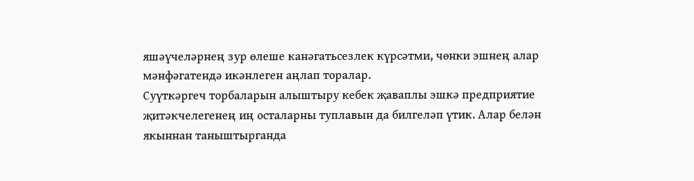яшәүчеләрнең зур өлеше канәгатьсезлек күрсәтми, чөнки эшнең алар мәнфәгатендә икәнлеген аңлап торалар.
Суүткәргеч торбаларын алыштыру кебек җаваплы эшкә предприятие җитәкчелегенең иң осталарны туплавын да билгеләп үтик. Алар белән якыннан таныштырганда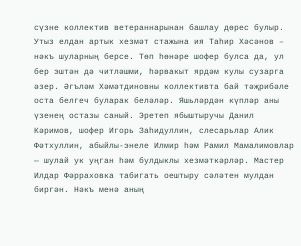сүзне коллектив ветераннарынан башлау дөрес булыр. Утыз елдан артык хезмәт стажына ия Таһир Хәсәнов – нәкъ шуларның берсе. Төп һөнәре шофер булса да, ул бер эштән дә читләшми, һәрвакыт ярдәм кулы сузарга әзер. Әгъләм Хәмәтдиновны коллективта бай тәҗрибәле оста белгеч буларак беләләр. Яшьләрдән күпләр аны үзенең остазы саный. Эретеп ябыштыручы Данил Кәримов, шофер Игорь Заһидуллин, слесарьлар Алик Фәтхуллин, абыйлы-энеле Илмир һәм Рамил Мамалимовлар — шулай ук уңган һәм булдыклы хезмәткәрләр. Мастер Илдар Фәрраховка табигать оештыру сәләтен мулдан биргән. Нәкъ менә аның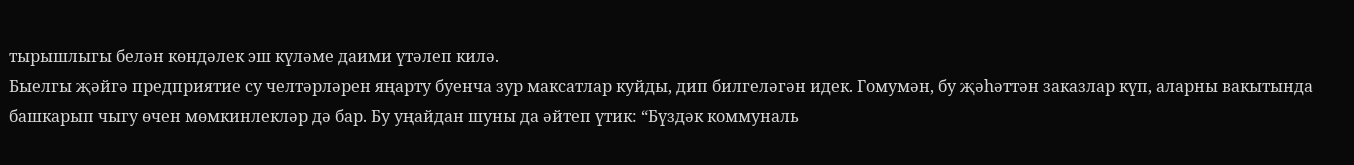тырышлыгы белән көндәлек эш күләме даими үтәлеп килә.
Быелгы җәйгә предприятие су челтәрләрен яңарту буенча зур максатлар куйды, дип билгеләгән идек. Гомумән, бу җәһәттән заказлар күп, аларны вакытында башкарып чыгу өчен мөмкинлекләр дә бар. Бу уңайдан шуны да әйтеп үтик: “Бүздәк коммуналь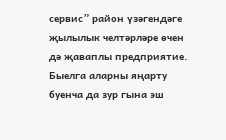сервис” район үзәгендәге җылылык челтәрләре өчен дә җаваплы предприятие. Быелга аларны яңарту буенча да зур гына эш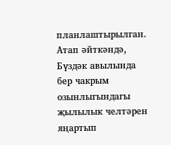планлаштырылган. Атап әйткәндә, Бүздәк авылында бер чакрым озынлыгындагы җылылык челтәрен яңартып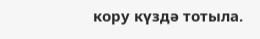кору күздә тотыла.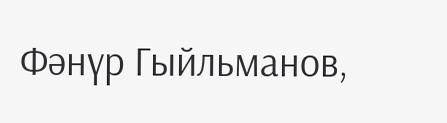Фәнүр Гыйльманов,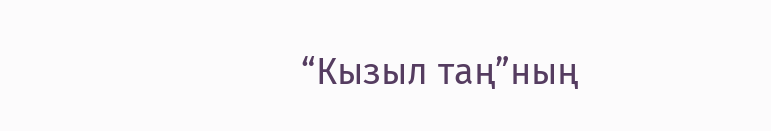“Кызыл таң”ның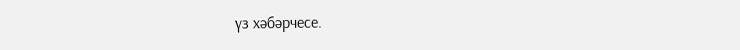үз хәбәрчесе.